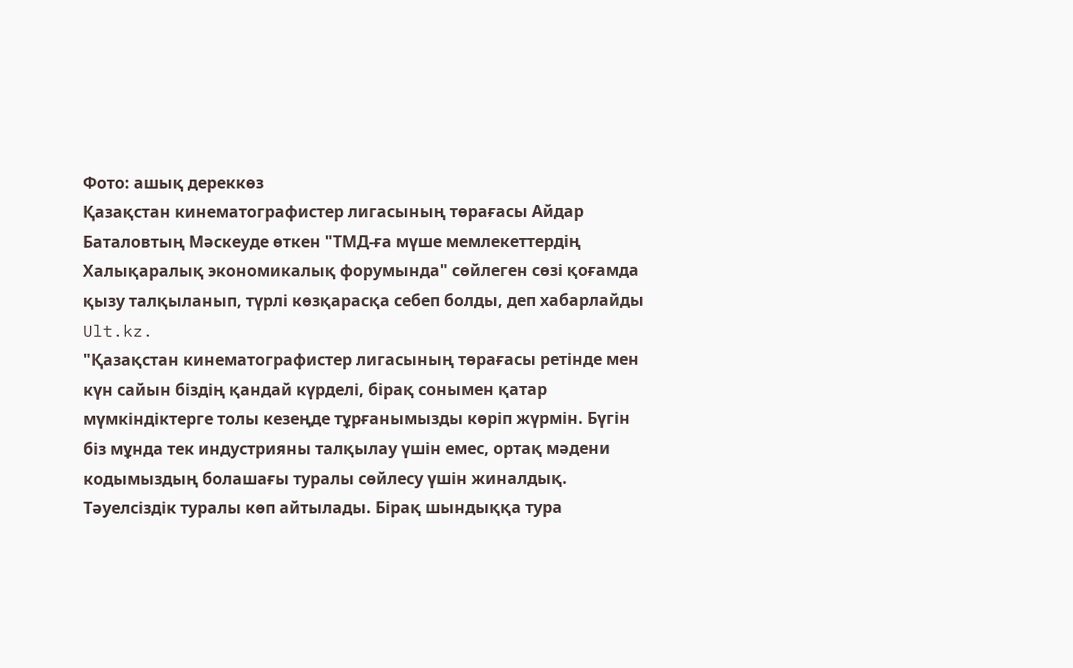Фото: ашық дереккөз
Қазақстан кинематографистер лигасының төрағасы Айдар Баталовтың Мәскеуде өткен "ТМД-ға мүше мемлекеттердің Халықаралық экономикалық форумында" сөйлеген сөзі қоғамда қызу талқыланып, түрлі көзқарасқа себеп болды, деп хабарлайды Ult.kz.
"Қазақстан кинематографистер лигасының төрағасы ретінде мен күн сайын біздің қандай күрделі, бірақ сонымен қатар мүмкіндіктерге толы кезеңде тұрғанымызды көріп жүрмін. Бүгін біз мұнда тек индустрияны талқылау үшін емес, ортақ мәдени кодымыздың болашағы туралы сөйлесу үшін жиналдық. Тәуелсіздік туралы көп айтылады. Бірақ шындыққа тура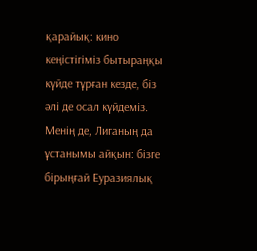қарайық: кино кеңістігіміз бытыраңқы күйде тұрған кезде, біз әлі де осал күйдеміз. Менің де, Лиганың да ұстанымы айқын: бізге бірыңғай Еуразиялық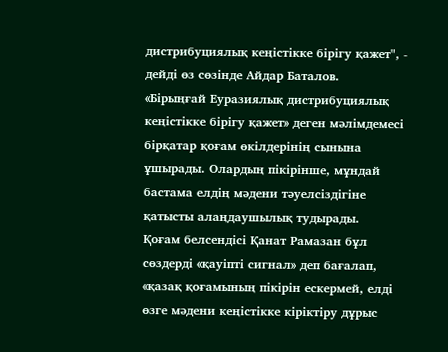дистрибуциялық кеңістікке бірігу қажет", - дейді өз сөзінде Айдар Баталов.
«Бірыңғай Еуразиялық дистрибуциялық кеңістікке бірігу қажет» деген мәлімдемесі бірқатар қоғам өкілдерінің сынына ұшырады. Олардың пікірінше, мұндай бастама елдің мәдени тәуелсіздігіне қатысты алаңдаушылық тудырады.
Қоғам белсендісі Қанат Рамазан бұл сөздерді «қауіпті сигнал» деп бағалап, «қазақ қоғамының пікірін ескермей, елді өзге мәдени кеңістікке кіріктіру дұрыс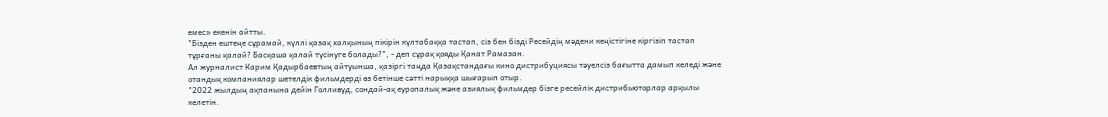емес» екенін айтты.
"Бізден ештеңе сұрамай, күллі қазақ халқының пікірін күлтабаққа тастап, сіз бен бізді Ресейдің мәдени кеңістігіне кіргізіп тастап тұрғаны қалай? Басқаша қалай түсінуге болады?", - деп сұрақ қояды Қанат Рамазан.
Ал журналист Карим Қадырбаевтың айтуынша, қазіргі таңда Қазақстандағы кино дистрибуциясы тәуелсіз бағытта дамып келеді және отандық компаниялар шетелдік фильмдерді өз бетінше сәтті нарыққа шығарып отыр.
"2022 жылдың ақпанына дейін Голливуд, сондай-ақ еуропалық және азиялық фильмдер бізге ресейлік дистрибьюторлар арқылы келетін.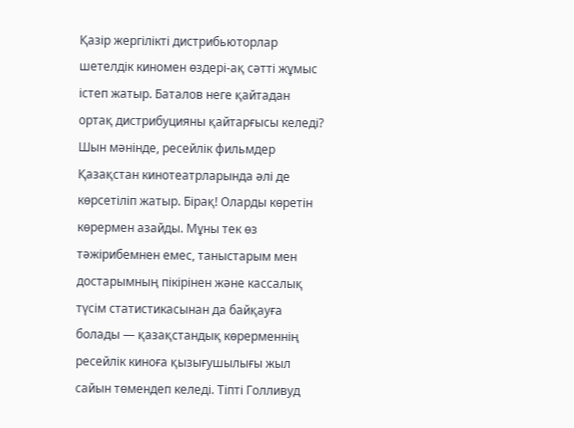Қазір жергілікті дистрибьюторлар шетелдік киномен өздері-ақ сәтті жұмыс істеп жатыр. Баталов неге қайтадан ортақ дистрибуцияны қайтарғысы келеді?
Шын мәнінде, ресейлік фильмдер Қазақстан кинотеатрларында әлі де көрсетіліп жатыр. Бірақ! Оларды көретін көрермен азайды. Мұны тек өз тәжірибемнен емес, таныстарым мен достарымның пікірінен және кассалық түсім статистикасынан да байқауға болады — қазақстандық көрерменнің ресейлік киноға қызығушылығы жыл сайын төмендеп келеді. Тіпті Голливуд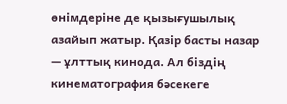өнімдеріне де қызығушылық азайып жатыр. Қазір басты назар — ұлттық кинода. Ал біздің кинематография бәсекеге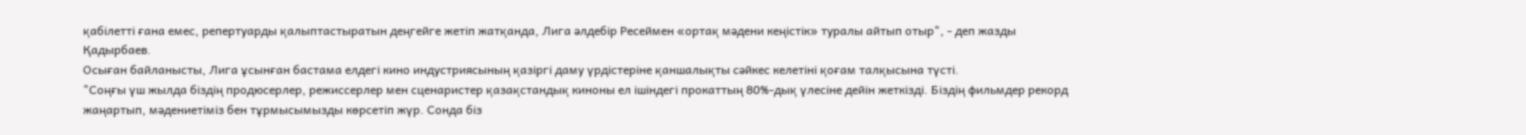қабілетті ғана емес, репертуарды қалыптастыратын деңгейге жетіп жатқанда, Лига әлдебір Ресеймен «ортақ мәдени кеңістік» туралы айтып отыр", - деп жазды Қадырбаев.
Осыған байланысты, Лига ұсынған бастама елдегі кино индустриясының қазіргі даму үрдістеріне қаншалықты сәйкес келетіні қоғам талқысына түсті.
"Соңғы үш жылда біздің продюсерлер, режиссерлер мен сценаристер қазақстандық киноны ел ішіндегі прокаттың 80%-дық үлесіне дейін жеткізді. Біздің фильмдер рекорд жаңартып, мәдениетіміз бен тұрмысымызды көрсетіп жүр. Сонда біз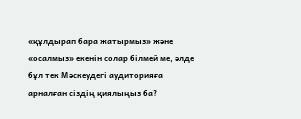«құлдырап бара жатырмыз» және «осалмыз» екенін солар білмей ме, әлде бұл тек Мәскеудегі аудиторияға арналған сіздің қиялыңыз ба?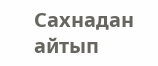Сахнадан айтып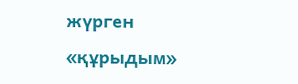жүрген «құрыдым»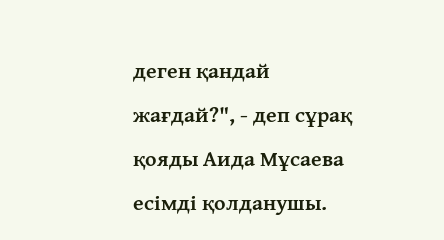деген қандай жағдай?", - деп сұрақ қояды Аида Мұсаева есімді қолданушы.